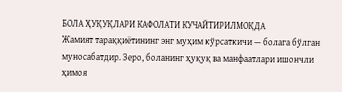БОЛА ҲУҚУҚЛАРИ КАФОЛАТИ КУЧАЙТИРИЛМОҚДА
Жамият тараққиётининг энг муҳим кўрсаткичи — болага бўлган муносабатдир. Зеро, боланинг ҳуқуқ ва манфаатлари ишончли ҳимоя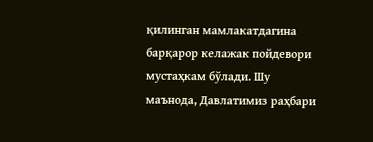қилинган мамлакатдагина барқарор келажак пойдевори мустаҳкам бўлади. Шу маънода, Давлатимиз раҳбари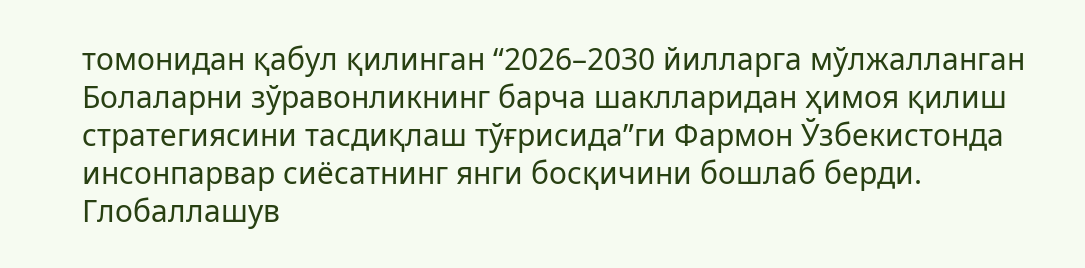томонидан қабул қилинган “2026–2030 йилларга мўлжалланган Болаларни зўравонликнинг барча шаклларидан ҳимоя қилиш стратегиясини тасдиқлаш тўғрисида”ги Фармон Ўзбекистонда инсонпарвар сиёсатнинг янги босқичини бошлаб берди.
Глобаллашув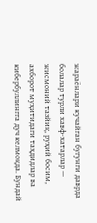жараёнлари кучайган бугунги даврда болалар турли хавф-хатарлар — жисмоний тазйиқ, руҳий босим, ахборот муҳитидаги таҳдидлар ва кибербуллингга дуч келмоқда. Бундай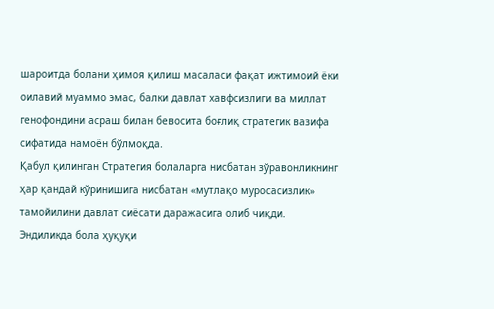шароитда болани ҳимоя қилиш масаласи фақат ижтимоий ёки оилавий муаммо эмас, балки давлат хавфсизлиги ва миллат генофондини асраш билан бевосита боғлиқ стратегик вазифа сифатида намоён бўлмоқда.
Қабул қилинган Стратегия болаларга нисбатан зўравонликнинг ҳар қандай кўринишига нисбатан «мутлақо муросасизлик» тамойилини давлат сиёсати даражасига олиб чиқди. Эндиликда бола ҳуқуқи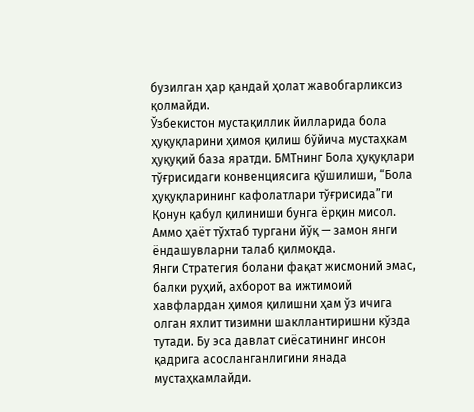бузилган ҳар қандай ҳолат жавобгарликсиз қолмайди.
Ўзбекистон мустақиллик йилларида бола ҳуқуқларини ҳимоя қилиш бўйича мустаҳкам ҳуқуқий база яратди. БМТнинг Бола ҳуқуқлари тўғрисидаги конвенциясига қўшилиши, “Бола ҳуқуқларининг кафолатлари тўғрисида”ги Қонун қабул қилиниши бунга ёрқин мисол. Аммо ҳаёт тўхтаб тургани йўқ — замон янги ёндашувларни талаб қилмоқда.
Янги Стратегия болани фақат жисмоний эмас, балки руҳий, ахборот ва ижтимоий хавфлардан ҳимоя қилишни ҳам ўз ичига олган яхлит тизимни шакллантиришни кўзда тутади. Бу эса давлат сиёсатининг инсон қадрига асосланганлигини янада мустаҳкамлайди.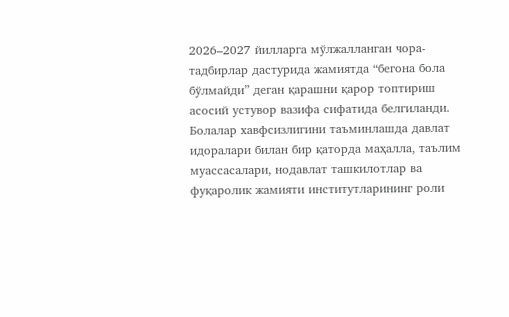2026–2027 йилларга мўлжалланган чора-тадбирлар дастурида жамиятда “бегона бола бўлмайди” деган қарашни қарор топтириш асосий устувор вазифа сифатида белгиланди. Болалар хавфсизлигини таъминлашда давлат идоралари билан бир қаторда маҳалла, таълим муассасалари, нодавлат ташкилотлар ва фуқаролик жамияти институтларининг роли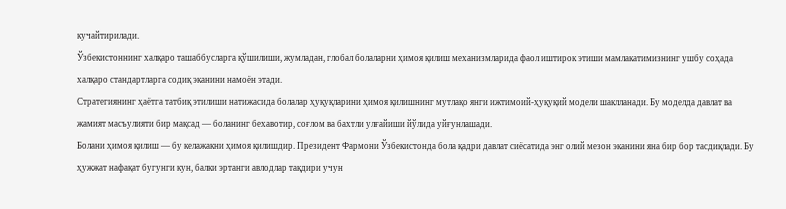кучайтирилади.
Ўзбекистоннинг халқаро ташаббусларга қўшилиши, жумладан, глобал болаларни ҳимоя қилиш механизмларида фаол иштирок этиши мамлакатимизнинг ушбу соҳада халқаро стандартларга содиқ эканини намоён этади.
Стратегиянинг ҳаётга татбиқ этилиши натижасида болалар ҳуқуқларини ҳимоя қилишнинг мутлақо янги ижтимоий-ҳуқуқий модели шаклланади. Бу моделда давлат ва жамият масъулияти бир мақсад — боланинг бехавотир, соғлом ва бахтли улғайиши йўлида уйғунлашади.
Болани ҳимоя қилиш — бу келажакни ҳимоя қилишдир. Президент Фармони Ўзбекистонда бола қадри давлат сиёсатида энг олий мезон эканини яна бир бор тасдиқлади. Бу ҳужжат нафақат бугунги кун, балки эртанги авлодлар тақдири учун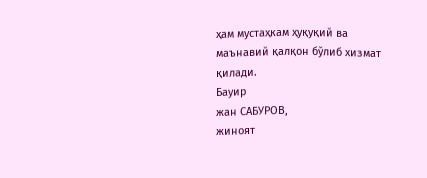ҳам мустаҳкам ҳуқуқий ва маънавий қалқон бўлиб хизмат қилади.
Бауир
жан САБУРОВ,
жиноят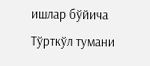ишлар бўйича Тўрткўл тумани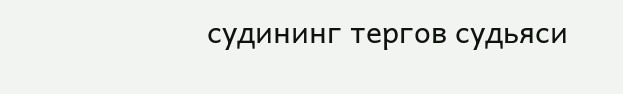судининг тергов судьяси